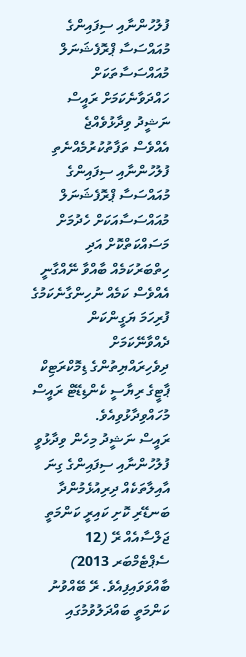ފުލުހުންނާއި ސިފައިންގެ މުއައްސަސާ ޕްރޮފެޝަނަލް މުއައްސަސާތަކަށް ހައްދަވާނެކަމަށް ރައީސް ނަޝީދު ވިދާޅުވެއްޖެ
އެއްވެސް ތަފާތުކުރުމެއްނެތި ފުލުހުންނާއި ސިފައިންގެ މުއައްސަސާ ޕްރޮފެޝަނަލް މުއައްސަސާއަކަށް ހެދުމަށް މަސައްކަތްކޮށް އަދި ހިތްބަރުކަމެއް ބާއްވާ ނޭއްގާނީ އެއްވެސް ކަމެއް ނުހިންގާނެކަމުގެ ފުރިހަމަ ޔަގީންކަން ދެއްވާނޭކަމަށް ދިވެހިރައްޔިތުންގެ ޑިމޮކްރަޓިކް ޕާޓީގެ ރިޔާސީ ކެންޑިޑޭޓް ރައީސް މުހައްވިދާޅުވިއެވެ.
ރައީސް ނަޝީދު މިހެން ވިދާޅުވީ ފުލުހުންނާއި ސިފައިންގެ ގިނަ އާއިލާތަކެއް ދިރިއުޅެމުންދާ ބަނޑޭރި ކޮށި ކައިރީ ކަންމަތީ ޖަލްސާއެއް ރޭ (12 ސެޕްޓެމްބަރ 2013) ބާއްވަވައިފިއެވެ. ރޭ ބޭއްވުނު ކަންމަތީ ބައްދަލުވުމުގައި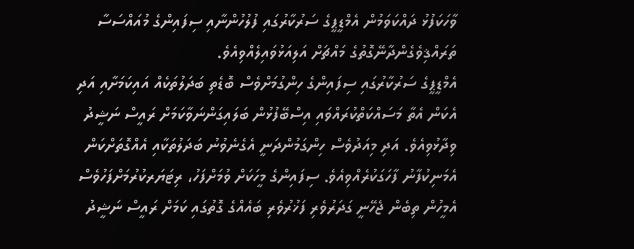ވާހަކަފުޅު ދައްކަވަމުން އެމްޑީޕީގެ ސަރުކާރުގައި ފުލުހުންނާއި ސިފައިންގެ މުއައްސަސާ ތަރައްޤިވެގެންދާނޭގޮތުގެ މައްޗަށް އަލިއަޅުވައިލެއްވިއެވެ.
އެމްޑީޕީގެ ސަރުކާރުގައި ސިފައިންގެ ހިންގުމަށްވެސް ބޮޑެތި ބަދަލުތަކެއް އައިކަމަށާއި އަދި އެކަން އެތާ މަސައްކަތްކުރައްވައި އިސްބޭފުޅުން ބަލައިގަންނަވާކަމަށް ރައީސް ނަޝީދު ވިދާޅުވިއެވެ. އަދި މިއަދުވެސް ހިންގަމުންދަނީ އެގެނެވުނު ބަދަލުތަކާއި އެއްގޮތަށްކަން އެމަނިކުފާނު ފާހަގަކުރެއްވިއެވެ. ސިފައިންގެ މީހަކަށް ވުމަށްފަހު، ރިޓަޔަރކުރުމަށްފަހުވެސް އެމީހުން ތިބެން ޖެހޭނީ ގަދަރުވެރި ފަޚުރުވެރި ބައެއްގެ ގޮތުގައި ކަމަށް ރައީސް ނަޝީދު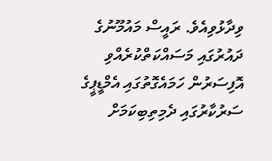ވިދާޅުވިއެވެ. ރައީސް މައުމޫނުގެ ދައުރުގައި މަސައްކަތްކުރެއްވި އޮފިސަރުން ހަމައެގޮތުގައި އެމްޑީޕީގެ ސަރުކާރުގައި ދެމިތިބިކަމަށް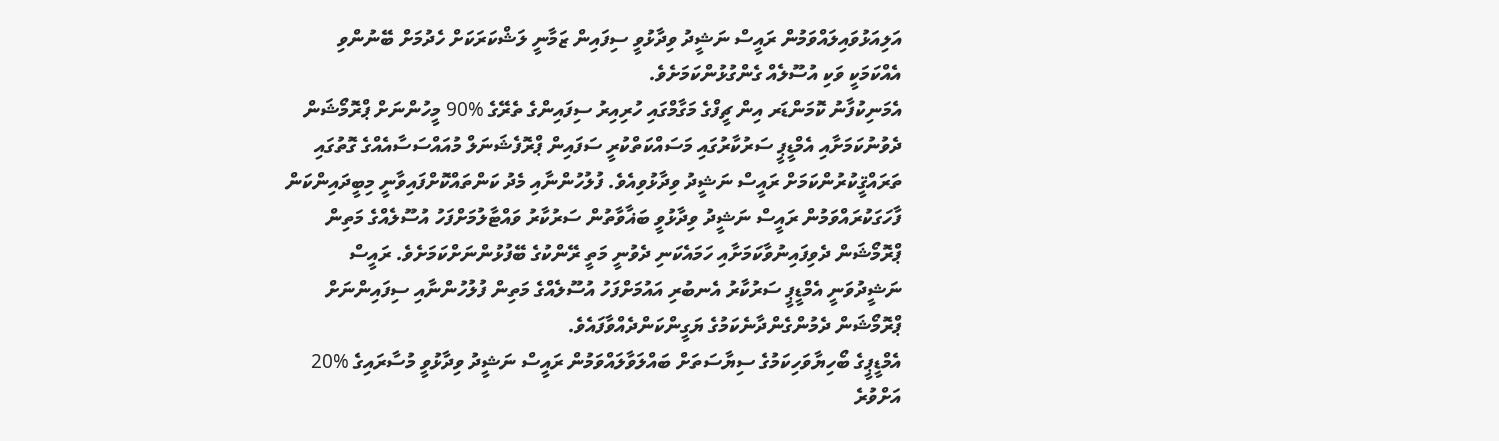އަލިއަޅުވައިލައްވަމުން ރައީސް ނަޝީދު ވިދާޅުވީ ސިފައިން ޒަމާނީ ލަޝްކަރަކަށް ހެދުމަށް ބޭނުންވި އެއްކަމަކީ ވަކި އުސޫލެއް ގެންގުޅުންކަމަށެވެ.
އެމަނިކުފާނު ކޮމަންޑަރ އިން ޗީފްގެ މަގާމްގައި ހުރިއިރު ސިފައިންގެ ތެރޭގެ %90 މީހުންނަށް ޕްރޮމޯޝަން ދެވުނުކަމަށާއި އެމްޑީޕީ ސަރުކާރުގައި މަސައްކަތްކުރީ ސަފައިން ޕްރޮފެޝަނަލް މުއައްސަސާއެއްގެ ގޮތުގައި ތަރައްޤީކުރުންކަމަށް ރައީސް ނަޝީދު ވިދާޅުވިއެވެ. ފުލުހުންނާއި މެދު ކަންތައްކޮށްފައިވާނީ މިބީދައިންކަން ފާހަގަކުރައްވަމުން ރައީސް ނަޝީދު ވިދާޅުވީ ބަޣާވާތުން ސަރުކާރު ވައްޓާލުމަށްފަހު އުސޫލެއްގެ މަތިން ޕްރޮމޯޝަން ދެވިފައިނުވާކަމަށާއި ހަމައެކަނި ދެވުނީ މަތީ ރޭންކުގެ ބޭފުޅުންނަށްކަމަށެވެ. ރައީސް ނަޝީދުވަނީ އެމްޑީޕީ ސަރުކާރު އެނބުރި އައުމަށްފަހު އުސޫލެއްގެ މަތިން ފުލުހުންނާއި ސިފައިންނަށް ޕްރޮމޯޝަން ދެމުންގެންދާނެކަމުގެ ޔަގީންކަންދެއްވާފައެވެ.
އެމްޑީޕީގެ ބޯހިޔާވަހިކަމުގެ ސިޔާސަތަށް ބައްލަވާލައްވަމުން ރައީސް ނަޝީދު ވިދާޅުވީ މުސާރައިގެ %20 އަށްވުރެ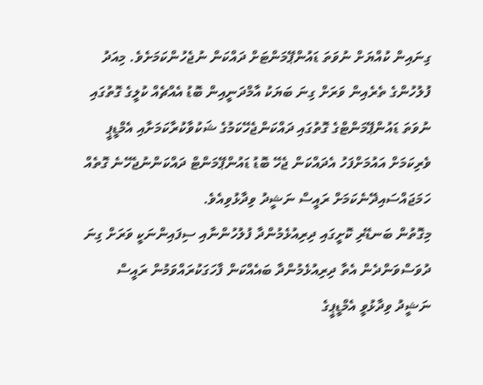ގިނައިން ކުއްޔަށް ނުވަތަ ޑައުންޕޭމަންޓަށް ދައްކަން ނުޖެހުންކަމަށެވެ. މިއަދު ފުލުހުންގެ ތެރެއިން ވަރަށް ގިނަ ބަޔަކު އާމްދަނީއިން ބޮޑު އެއްޗެއް ކުލީގެ ގޮތުގައި ނުވަތަ ޑައުންޕޭމަންޓްގެ ގޮތުގައި ދައްކަންޖެހޭކަމުގެ ޝަކުވާކުރާކަމަށާއި އެމްޑީޕީ ވެރިކަމަށް އައުމަށްފަހު އެދައްކަން ޖެހޭ ބޮޑު ޑައުންޕޭމަންޓް ދައްކަންނުޖެހޭނެ ގޮތެއް ހަމަޖައްސައިދޭނެކަމަށް ރައީސް ނަޝީދު ވިދާޅުވިއެވެ.
މިގޮތުން ބަނޑޭރި ކޮށީގައި ދިރިއުޅެމުންދާ ފުލުހުންނާއި ސިފައިންނަކީ ވަރަށް ގިނަ ދުވަސްވަންދެން އެތާ ދިރިއުޅެމުންދާ ބައެއްކަން ފާހަގަކުރައްވަމުން ރައީސް ނަޝީދު ވިދާޅުވީ އެމްޑީޕީގެ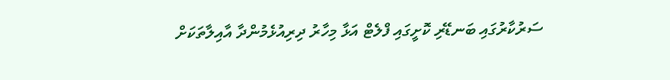ސަރުކާރުގައި ބަނޑޭރި ކޮށީގައި ފްލެޓް އަޅާ މިހާރު ދިރިއުޅެމުންދާ އާއިލާތަކަށް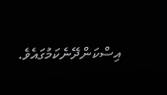އިސްކަންދޭނެކަމުގައެވެ.